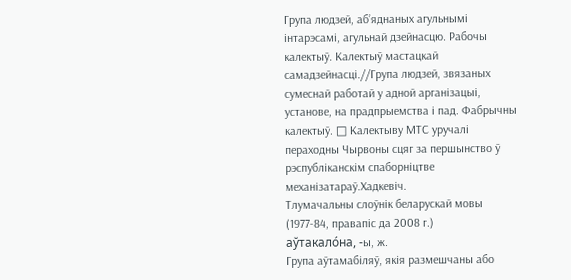Група людзей, аб’яднаных агульнымі інтарэсамі, агульнай дзейнасцю. Рабочы калектыў. Калектыў мастацкай самадзейнасці.//Група людзей, звязаных сумеснай работай у адной арганізацыі, установе, на прадпрыемства і пад. Фабрычны калектыў. □ Калектыву МТС уручалі пераходны Чырвоны сцяг за першынство ў рэспубліканскім спаборніцтве механізатараў.Хадкевіч.
Тлумачальны слоўнік беларускай мовы (1977-84, правапіс да 2008 г.)
аўтакало́на, ‑ы, ж.
Група аўтамабіляў, якія размешчаны або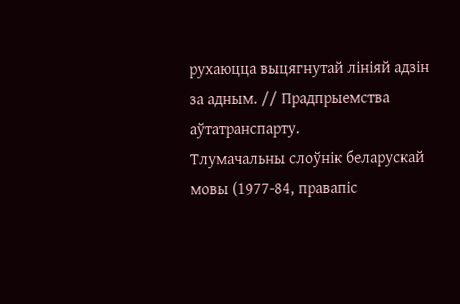рухаюцца выцягнутай лініяй адзін за адным. // Прадпрыемства аўтатранспарту.
Тлумачальны слоўнік беларускай мовы (1977-84, правапіс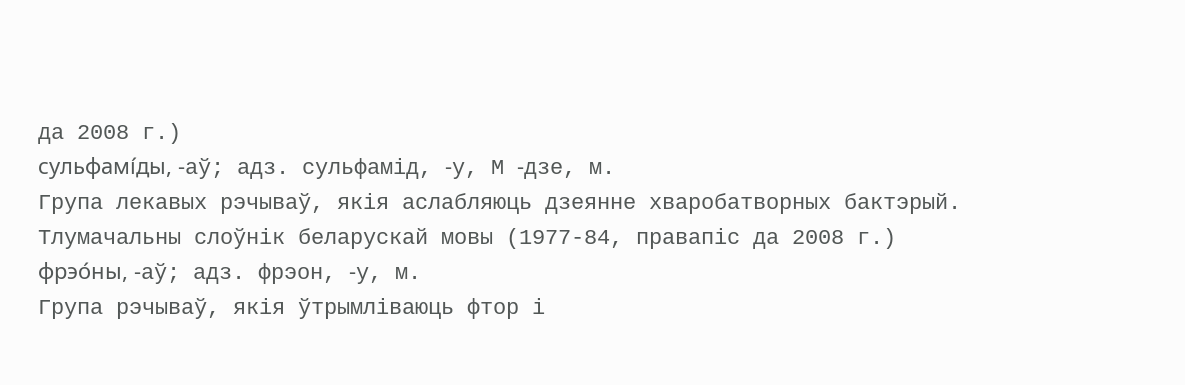да 2008 г.)
сульфамі́ды, ‑аў; адз. сульфамід, ‑у, М ‑дзе, м.
Група лекавых рэчываў, якія аслабляюць дзеянне хваробатворных бактэрый.
Тлумачальны слоўнік беларускай мовы (1977-84, правапіс да 2008 г.)
фрэо́ны, ‑аў; адз. фрэон, ‑у, м.
Група рэчываў, якія ўтрымліваюць фтор і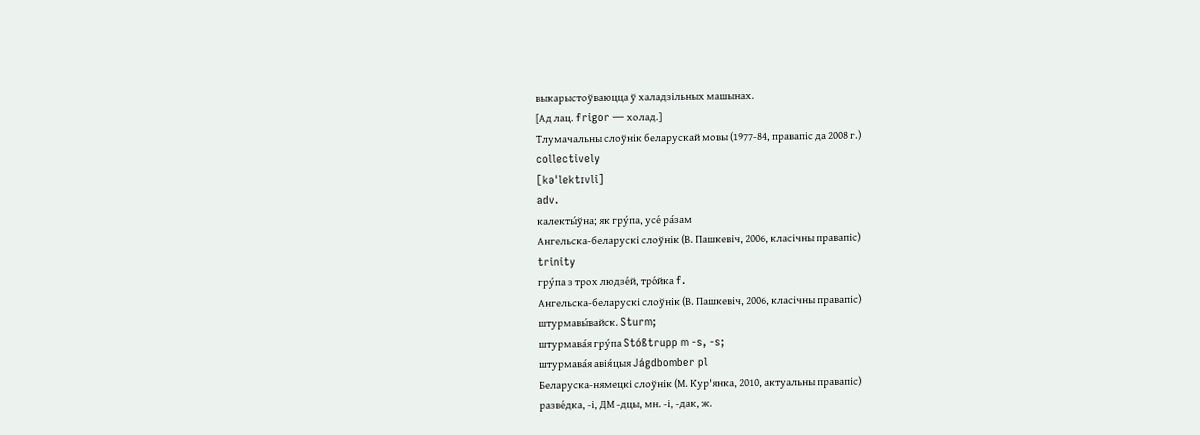выкарыстоўваюцца ў халадзільных машынах.
[Ад лац. frigor — холад.]
Тлумачальны слоўнік беларускай мовы (1977-84, правапіс да 2008 г.)
collectively
[kəˈlektɪvli]
adv.
калекты́ўна; як гру́па, усе́ ра́зам
Ангельска-беларускі слоўнік (В. Пашкевіч, 2006, класічны правапіс)
trinity
гру́па з трох людзе́й, тро́йка f.
Ангельска-беларускі слоўнік (В. Пашкевіч, 2006, класічны правапіс)
штурмавы́вайск. Sturm;
штурмава́я гру́па Stóßtrupp m -s, -s;
штурмава́я авія́цыя Jágdbomber pl
Беларуска-нямецкі слоўнік (М. Кур'янка, 2010, актуальны правапіс)
разве́дка, -і, ДМ -дцы, мн. -і, -дак, ж.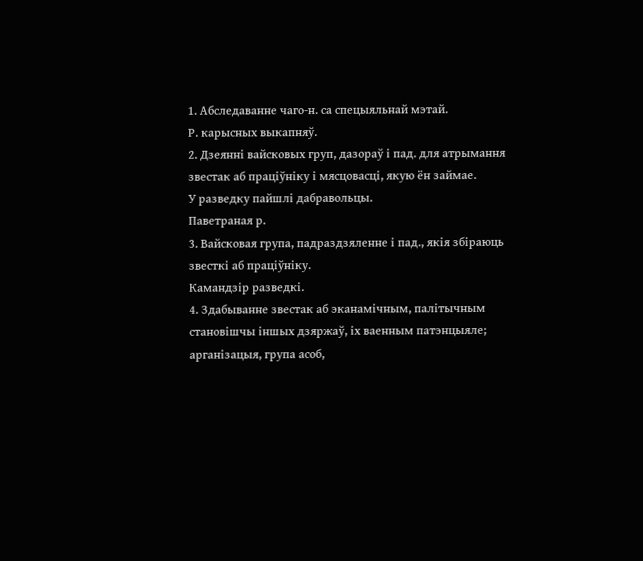1. Абследаванне чаго-н. са спецыяльнай мэтай.
Р. карысных выкапняў.
2. Дзеянні вайсковых груп, дазораў і пад. для атрымання звестак аб праціўніку і мясцовасці, якую ён займае.
У разведку пайшлі дабравольцы.
Паветраная р.
3. Вайсковая група, падраздзяленне і пад., якія збіраюць звесткі аб праціўніку.
Камандзір разведкі.
4. Здабыванне звестак аб эканамічным, палітычным становішчы іншых дзяржаў, іх ваенным патэнцыяле; арганізацыя, група асоб,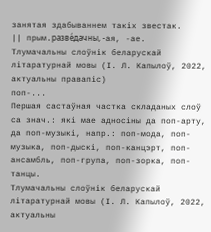занятая здабываннем такіх звестак.
|| прым.разве́дачны, -ая, -ае.
Тлумачальны слоўнік беларускай літаратурнай мовы (І. Л. Капылоў, 2022, актуальны правапіс)
поп-...
Першая састаўная частка складаных слоў са знач.: які мае адносіны да поп-арту, да поп-музыкі, напр.: поп-мода, поп-музыка, поп-дыскі, поп-канцэрт, поп-ансамбль, поп-група, поп-зорка, поп-танцы.
Тлумачальны слоўнік беларускай літаратурнай мовы (І. Л. Капылоў, 2022, актуальны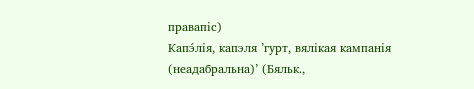правапіс)
Капэ́лія, капэля ’гурт, вялікая кампанія (неадабральна)’ (Бяльк.,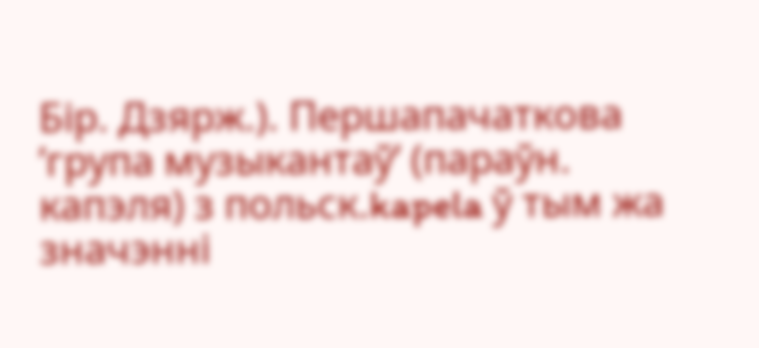Бір. Дзярж.). Першапачаткова ’група музыкантаў’ (параўн. капэля) з польск.kapela ў тым жа значэнні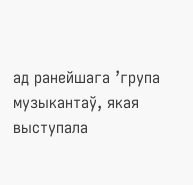ад ранейшага ’група музыкантаў, якая выступала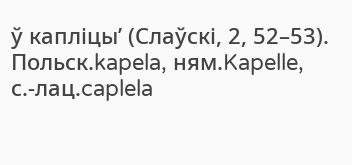ў капліцы’ (Слаўскі, 2, 52–53). Польск.kapela, ням.Kapelle, с.-лац.caplela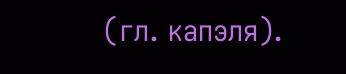(гл. капэля).